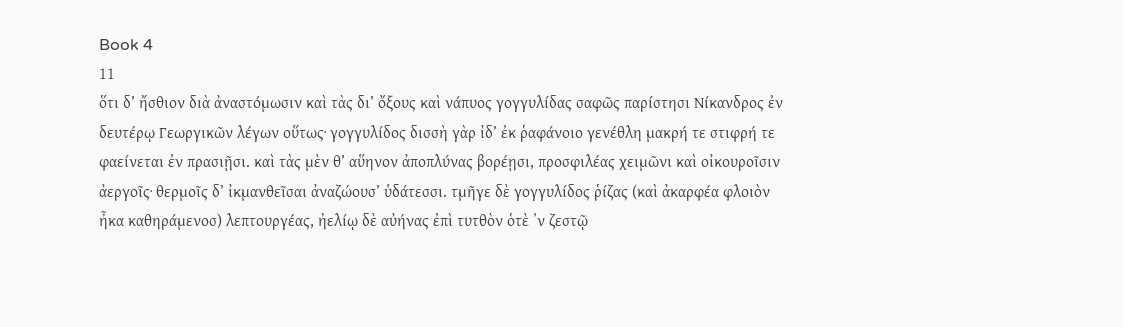Book 4
11
ὅτι δ’ ἤσθιον διὰ ἀναστόμωσιν καὶ τὰς δι’ ὄξους καὶ νάπυος γογγυλίδας σαφῶς παρίστησι Νίκανδρος ἐν δευτέρῳ Γεωργικῶν λέγων οὕτως· γογγυλίδος δισσὴ γὰρ ἰδ’ ἐκ ῥαφάνοιο γενέθλη μακρή τε στιφρή τε φαείνεται ἐν πρασιῇσι. καὶ τὰς μὲν θ’ αὕηνον ἀποπλύνας βορέῃσι, προσφιλέας χειμῶνι καὶ οἰκουροῖσιν ἀεργοῖς· θερμοῖς δ’ ἰκμανθεῖσαι ἀναζώουσ’ ὑδάτεσσι. τμῆγε δὲ γογγυλίδος ῥίζας (καὶ ἀκαρφέα φλοιὸν ἦκα καθηράμενοσ) λεπτουργέας, ἠελίῳ δὲ αὐήνας ἐπὶ τυτθὸν ὁτὲ ʼν ζεστῷ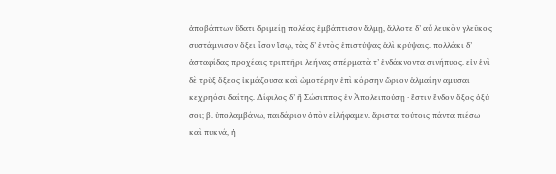ἀποβάπτων ὕδατι δριμείῃ πολέας ἐμβάπτισον ἅλμῃ, ἄλλοτε δ’ αὖ λευκὸν γλεῦκος συστάμνισον ὄξει ἶσον ἴσῳ, τὰς δ’ ἐντὸς ἐπιστύψας ἁλὶ κρύψαις. πολλάκι δ’ ἀσταφίδας προχέαις τριπτῆρι λεήνας σπέρματὰ τ’ ἐνδάκνοντα σινήπυος. εἰν ἑνὶ δὲ τρὺξ ὄξεος ἰκμάζουσα καὶ ὠμοτέρην ἐπὶ κόρσην ὥριον ἁλμαίην αμυσαι κεχρηόσι δαίτης. Δίφιλος δ’ ἢ Σώσιππος ἐν Ἀπολειπούσῃ · ἔστιν ἔνδον ὄξος ὀξύ σοι; β. ὑπολαμβάνω, παιδάριον ὀπὸν εἰλήφαμεν. ἄριστα τούτοις πάντα πιέσω καὶ πυκνά, ἡ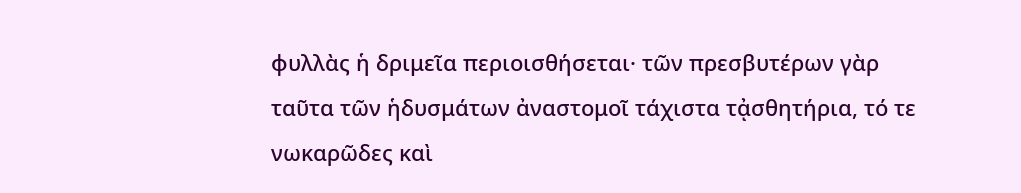φυλλὰς ἡ δριμεῖα περιοισθήσεται· τῶν πρεσβυτέρων γὰρ ταῦτα τῶν ἡδυσμάτων ἀναστομοῖ τάχιστα τᾀσθητήρια, τό τε νωκαρῶδες καὶ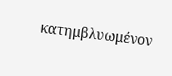κατημβλυωμένον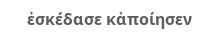ἐσκέδασε κἀποίησεν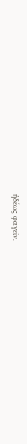ἡδέως φαγεῖν.